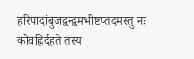हरिपादांबुजद्वन्द्वमभीष्टप्तदमस्तु नः
कोवह्निर्दहते तस्य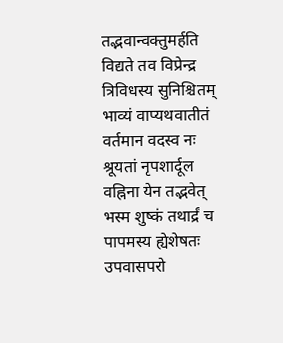तद्भवान्वक्तुमर्हति
विद्यते तव विप्रेन्द्र त्रिविधस्य सुनिश्चितम्
भाव्यं वाप्यथवातीतं वर्तमान वदस्व नः
श्रूयतां नृपशार्दूल वह्निना येन तद्भवेत्
भस्म शुष्कं तथार्द्रं च पापमस्य ह्येशेषतः
उपवासपरो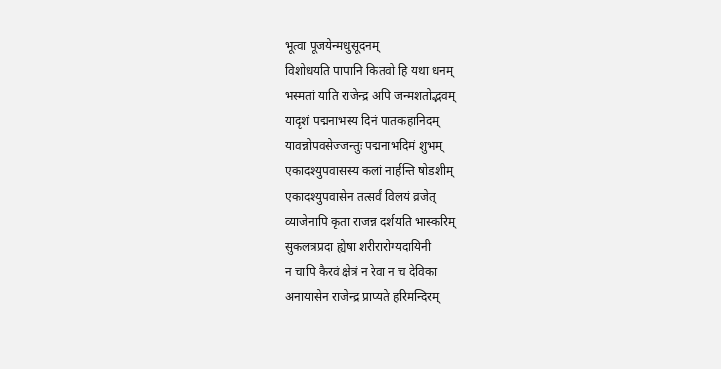भूत्वा पूजयेन्मधुसूदनम्
विशोधयति पापानि कितवो हि यथा धनम्
भस्मतां याति राजेन्द्र अपि जन्मशतोद्भवम्
यादृशं पद्मनाभस्य दिनं पातकहानिदम्
यावन्नोपवसेज्जन्तुः पद्मनाभदिमं शुभम्
एकादश्युपवासस्य कलां नार्हन्ति षोडशीम्
एकादश्युपवासेन तत्सर्वं विलयं व्रजेत्
व्याजेनापि कृता राजन्न दर्शयति भास्करिम्
सुकलत्रप्रदा ह्येषा शरीरारोग्यदायिनी
न चापि कैरवं क्षेत्रं न रेवा न च देविका
अनायासेन राजेन्द्र प्राप्यते हरिमन्दिरम्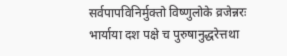सर्वपापविनिर्मुक्तो विष्णुलोके व्रजेन्नरः
भार्याया दश पक्षे च पुरुषानुद्धरेत्तथा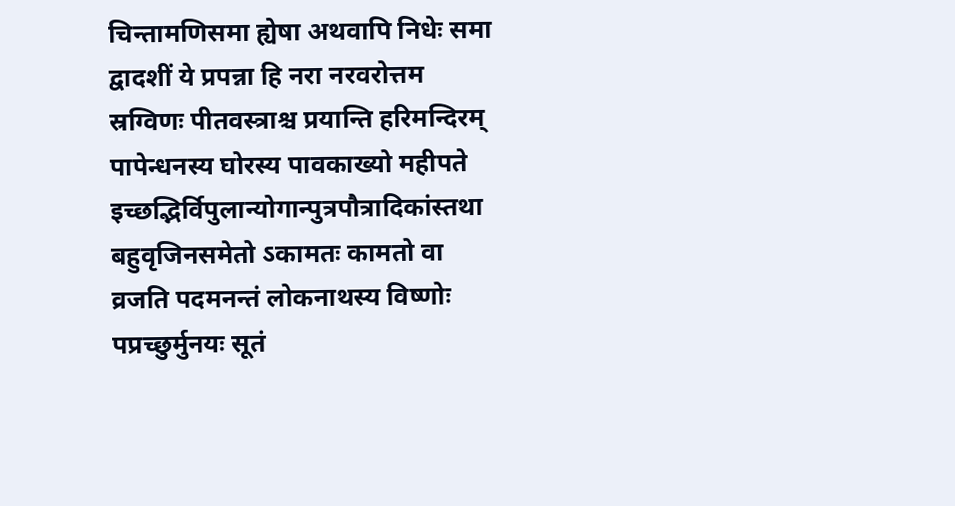चिन्तामणिसमा ह्येषा अथवापि निधेः समा
द्वादशीं ये प्रपन्ना हि नरा नरवरोत्तम
स्रग्विणः पीतवस्त्राश्च प्रयान्ति हरिमन्दिरम्
पापेन्धनस्य घोरस्य पावकाख्यो महीपते
इच्छद्भिर्विपुलान्योगान्पुत्रपौत्रादिकांस्तथा
बहुवृजिनसमेतो ऽकामतः कामतो वा व्रजति पदमनन्तं लोकनाथस्य विष्णोः
पप्रच्छुर्मुनयः सूतं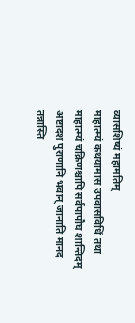व्यासशिष्यं महामतिम्
माहात्म्यं कथयामास उपवासविधिं तथा
माहात्म्यं चक्रिणश्चापि सर्वपापौघ शान्तिदम्
अष्टादश पुराणानि भवान् जानाति मानद
तन्नास्ति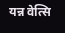यन्न वेत्सि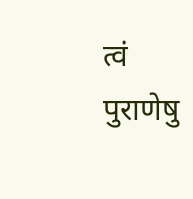त्वं पुराणेषु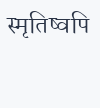स्मृतिष्वपि